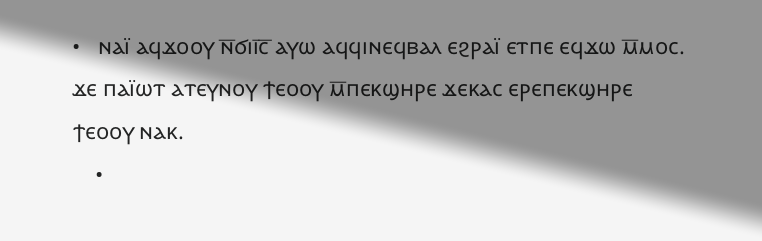•   ⲛⲁⲓ̈ ⲁϥϫⲟⲟⲩ ⲛ̅ϭⲓⲓ̅ⲥ̅ ⲁⲩⲱ ⲁϥϥⲓⲛⲉϥⲃⲁⲗ ⲉϩⲣⲁⲓ̈ ⲉⲧⲡⲉ ⲉϥϫⲱ ⲙ̅ⲙⲟⲥ. ϫⲉ ⲡⲁⲓ̈ⲱⲧ ⲁⲧⲉⲩⲛⲟⲩ ϯⲉⲟⲟⲩ ⲙ̅ⲡⲉⲕϣⲏⲣⲉ ϫⲉⲕⲁⲥ ⲉⲣⲉⲡⲉⲕϣⲏⲣⲉ ϯⲉⲟⲟⲩ ⲛⲁⲕ.
    •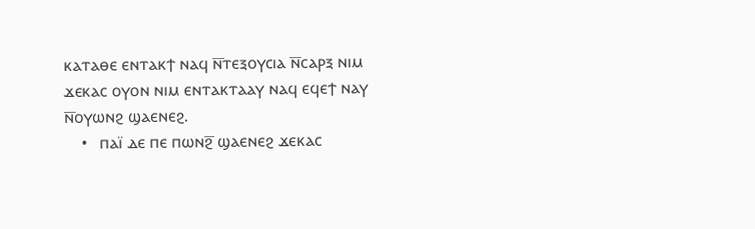ⲕⲁⲧⲁⲑⲉ ⲉⲛⲧⲁⲕϯ ⲛⲁϥ ⲛ̅ⲧⲉⲝⲟⲩⲥⲓⲁ ⲛ̅ⲥⲁⲣⲝ ⲛⲓⲙ ϫⲉⲕⲁⲥ ⲟⲩⲟⲛ ⲛⲓⲙ ⲉⲛⲧⲁⲕⲧⲁⲁⲩ ⲛⲁϥ ⲉϥⲉϯ ⲛⲁⲩ ⲛ̅ⲟⲩⲱⲛϩ ϣⲁⲉⲛⲉϩ.
    •   ⲡⲁⲓ̈ ⲇⲉ ⲡⲉ ⲡⲱⲛϩ̅ ϣⲁⲉⲛⲉϩ ϫⲉⲕⲁⲥ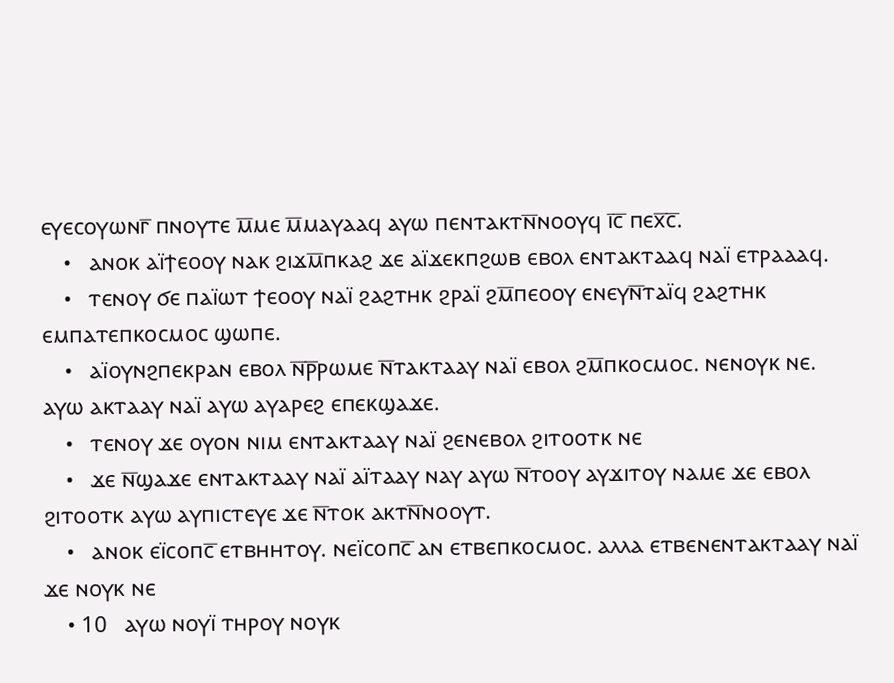ⲉⲩⲉⲥⲟⲩⲱⲛⲅ̅ ⲡⲛⲟⲩⲧⲉ ⲙ̅ⲙⲉ ⲙ̅ⲙⲁⲩⲁⲁϥ ⲁⲩⲱ ⲡⲉⲛⲧⲁⲕⲧⲛ̅ⲛⲟⲟⲩϥ ⲓ̅ⲥ̅ ⲡⲉⲭ̅ⲥ̅.
    •   ⲁⲛⲟⲕ ⲁⲓ̈ϯⲉⲟⲟⲩ ⲛⲁⲕ ϩⲓϫⲙ̅ⲡⲕⲁϩ ϫⲉ ⲁⲓ̈ϫⲉⲕⲡϩⲱⲃ ⲉⲃⲟⲗ ⲉⲛⲧⲁⲕⲧⲁⲁϥ ⲛⲁⲓ̈ ⲉⲧⲣⲁⲁⲁϥ.
    •   ⲧⲉⲛⲟⲩ ϭⲉ ⲡⲁⲓ̈ⲱⲧ ϯⲉⲟⲟⲩ ⲛⲁⲓ̈ ϩⲁϩⲧⲏⲕ ϩⲣⲁⲓ̈ ϩⲙ̅ⲡⲉⲟⲟⲩ ⲉⲛⲉⲩⲛ̅ⲧⲁⲓ̈ϥ ϩⲁϩⲧⲏⲕ ⲉⲙⲡⲁⲧⲉⲡⲕⲟⲥⲙⲟⲥ ϣⲱⲡⲉ.
    •   ⲁⲓ̈ⲟⲩⲛϩⲡⲉⲕⲣⲁⲛ ⲉⲃⲟⲗ ⲛ̅ⲣ̅ⲣⲱⲙⲉ ⲛ̅ⲧⲁⲕⲧⲁⲁⲩ ⲛⲁⲓ̈ ⲉⲃⲟⲗ ϩⲙ̅ⲡⲕⲟⲥⲙⲟⲥ. ⲛⲉⲛⲟⲩⲕ ⲛⲉ. ⲁⲩⲱ ⲁⲕⲧⲁⲁⲩ ⲛⲁⲓ̈ ⲁⲩⲱ ⲁⲩⲁⲣⲉϩ ⲉⲡⲉⲕϣⲁϫⲉ.
    •   ⲧⲉⲛⲟⲩ ϫⲉ ⲟⲩⲟⲛ ⲛⲓⲙ ⲉⲛⲧⲁⲕⲧⲁⲁⲩ ⲛⲁⲓ̈ ϩⲉⲛⲉⲃⲟⲗ ϩⲓⲧⲟⲟⲧⲕ ⲛⲉ
    •   ϫⲉ ⲛ̅ϣⲁϫⲉ ⲉⲛⲧⲁⲕⲧⲁⲁⲩ ⲛⲁⲓ̈ ⲁⲓ̈ⲧⲁⲁⲩ ⲛⲁⲩ ⲁⲩⲱ ⲛ̅ⲧⲟⲟⲩ ⲁⲩϫⲓⲧⲟⲩ ⲛⲁⲙⲉ ϫⲉ ⲉⲃⲟⲗ ϩⲓⲧⲟⲟⲧⲕ ⲁⲩⲱ ⲁⲩⲡⲓⲥⲧⲉⲩⲉ ϫⲉ ⲛ̅ⲧⲟⲕ ⲁⲕⲧⲛ̅ⲛⲟⲟⲩⲧ.
    •   ⲁⲛⲟⲕ ⲉⲓ̈ⲥⲟⲡⲥ̅ ⲉⲧⲃⲏⲏⲧⲟⲩ. ⲛⲉⲓ̈ⲥⲟⲡⲥ̅ ⲁⲛ ⲉⲧⲃⲉⲡⲕⲟⲥⲙⲟⲥ. ⲁⲗⲗⲁ ⲉⲧⲃⲉⲛⲉⲛⲧⲁⲕⲧⲁⲁⲩ ⲛⲁⲓ̈ ϫⲉ ⲛⲟⲩⲕ ⲛⲉ
    • 10   ⲁⲩⲱ ⲛⲟⲩⲓ̈ ⲧⲏⲣⲟⲩ ⲛⲟⲩⲕ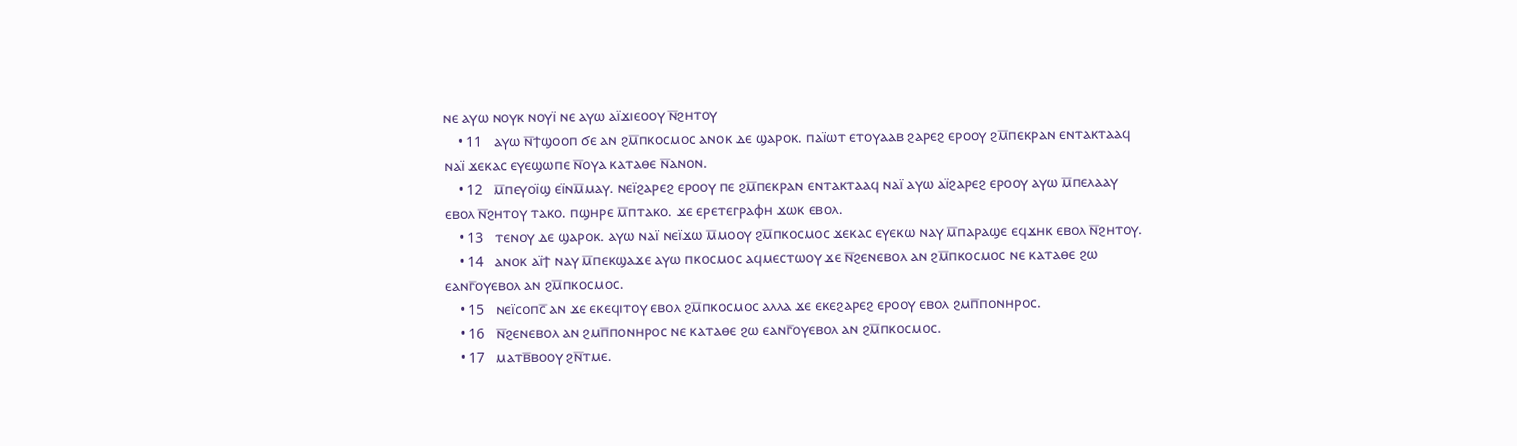ⲛⲉ ⲁⲩⲱ ⲛⲟⲩⲕ ⲛⲟⲩⲓ̈ ⲛⲉ ⲁⲩⲱ ⲁⲓ̈ϫⲓⲉⲟⲟⲩ ⲛ̅ϩⲏⲧⲟⲩ
    • 11   ⲁⲩⲱ ⲛ̅ϯϣⲟⲟⲡ ϭⲉ ⲁⲛ ϩⲙ̅ⲡⲕⲟⲥⲙⲟⲥ ⲁⲛⲟⲕ ⲇⲉ ϣⲁⲣⲟⲕ. ⲡⲁⲓ̈ⲱⲧ ⲉⲧⲟⲩⲁⲁⲃ ϩⲁⲣⲉϩ ⲉⲣⲟⲟⲩ ϩⲙ̅ⲡⲉⲕⲣⲁⲛ ⲉⲛⲧⲁⲕⲧⲁⲁϥ ⲛⲁⲓ̈ ϫⲉⲕⲁⲥ ⲉⲩⲉϣⲱⲡⲉ ⲛ̅ⲟⲩⲁ ⲕⲁⲧⲁⲑⲉ ⲛ̅ⲁⲛⲟⲛ.
    • 12   ⲙ̅ⲡⲉⲩⲟⲓ̈ϣ ⲉⲓ̈ⲛⲙ̅ⲙⲁⲩ. ⲛⲉⲓ̈ϩⲁⲣⲉϩ ⲉⲣⲟⲟⲩ ⲡⲉ ϩⲙ̅ⲡⲉⲕⲣⲁⲛ ⲉⲛⲧⲁⲕⲧⲁⲁϥ ⲛⲁⲓ̈ ⲁⲩⲱ ⲁⲓ̈ϩⲁⲣⲉϩ ⲉⲣⲟⲟⲩ ⲁⲩⲱ ⲙ̅ⲡⲉⲗⲁⲁⲩ ⲉⲃⲟⲗ ⲛ̅ϩⲏⲧⲟⲩ ⲧⲁⲕⲟ. ⲡϣⲏⲣⲉ ⲙ̅ⲡⲧⲁⲕⲟ. ϫⲉ ⲉⲣⲉⲧⲉⲅⲣⲁⲫⲏ ϫⲱⲕ ⲉⲃⲟⲗ.
    • 13   ⲧⲉⲛⲟⲩ ⲇⲉ ϣⲁⲣⲟⲕ. ⲁⲩⲱ ⲛⲁⲓ̈ ⲛⲉⲓ̈ϫⲱ ⲙ̅ⲙⲟⲟⲩ ϩⲙ̅ⲡⲕⲟⲥⲙⲟⲥ ϫⲉⲕⲁⲥ ⲉⲩⲉⲕⲱ ⲛⲁⲩ ⲙ̅ⲡⲁⲣⲁϣⲉ ⲉϥϫⲏⲕ ⲉⲃⲟⲗ ⲛ̅ϩⲏⲧⲟⲩ.
    • 14   ⲁⲛⲟⲕ ⲁⲓ̈ϯ ⲛⲁⲩ ⲙ̅ⲡⲉⲕϣⲁϫⲉ ⲁⲩⲱ ⲡⲕⲟⲥⲙⲟⲥ ⲁϥⲙⲉⲥⲧⲱⲟⲩ ϫⲉ ⲛ̅ϩⲉⲛⲉⲃⲟⲗ ⲁⲛ ϩⲙ̅ⲡⲕⲟⲥⲙⲟⲥ ⲛⲉ ⲕⲁⲧⲁⲑⲉ ϩⲱ ⲉⲁⲛⲅ̅ⲟⲩⲉⲃⲟⲗ ⲁⲛ ϩⲙ̅ⲡⲕⲟⲥⲙⲟⲥ.
    • 15   ⲛⲉⲓ̈ⲥⲟⲡⲥ̅ ⲁⲛ ϫⲉ ⲉⲕⲉϥⲓⲧⲟⲩ ⲉⲃⲟⲗ ϩⲙ̅ⲡⲕⲟⲥⲙⲟⲥ ⲁⲗⲗⲁ ϫⲉ ⲉⲕⲉϩⲁⲣⲉϩ ⲉⲣⲟⲟⲩ ⲉⲃⲟⲗ ϩⲙⲡ̅ⲡⲟⲛⲏⲣⲟⲥ.
    • 16   ⲛ̅ϩⲉⲛⲉⲃⲟⲗ ⲁⲛ ϩⲙⲡ̅ⲡⲟⲛⲏⲣⲟⲥ ⲛⲉ ⲕⲁⲧⲁⲑⲉ ϩⲱ ⲉⲁⲛⲅ̅ⲟⲩⲉⲃⲟⲗ ⲁⲛ ϩⲙ̅ⲡⲕⲟⲥⲙⲟⲥ.
    • 17   ⲙⲁⲧⲃ̅ⲃⲟⲟⲩ ϩⲛ̅ⲧⲙⲉ.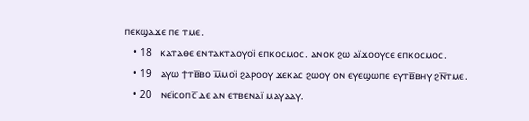ⲡⲉⲕϣⲁϫⲉ ⲡⲉ ⲧⲙⲉ.
    • 18   ⲕⲁⲧⲁⲑⲉ ⲉⲛⲧⲁⲕⲧⲁⲟⲩⲟⲓ̈ ⲉⲡⲕⲟⲥⲙⲟⲥ. ⲁⲛⲟⲕ ϩⲱ ⲁⲓ̈ϫⲟⲟⲩⲥⲉ ⲉⲡⲕⲟⲥⲙⲟⲥ.
    • 19   ⲁⲩⲱ ϯⲧⲃ̅ⲃⲟ ⲙ̅ⲙⲟⲓ̈ ϩⲁⲣⲟⲟⲩ ϫⲉⲕⲁⲥ ϩⲱⲟⲩ ⲟⲛ ⲉⲩⲉϣⲱⲡⲉ ⲉⲩⲧⲃ̅ⲃⲏⲩ ϩⲛ̅ⲧⲙⲉ.
    • 20   ⲛⲉⲓ̈ⲥⲟⲡⲥ̅ ⲇⲉ ⲁⲛ ⲉⲧⲃⲉⲛⲁⲓ̈ ⲙⲁⲩⲁⲁⲩ.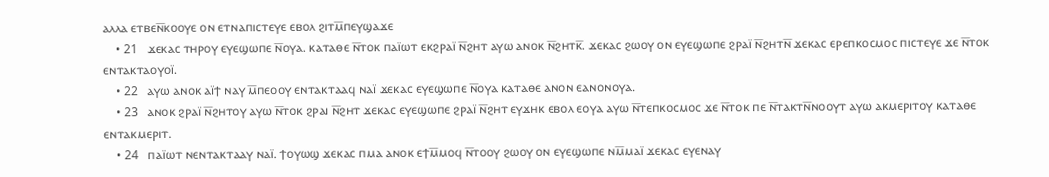ⲁⲗⲗⲁ ⲉⲧⲃⲉⲛ̅ⲕⲟⲟⲩⲉ ⲟⲛ ⲉⲧⲛⲁⲡⲓⲥⲧⲉⲩⲉ ⲉⲃⲟⲗ ϩⲓⲧⲙ̅ⲡⲉⲩϣⲁϫⲉ
    • 21   ϫⲉⲕⲁⲥ ⲧⲏⲣⲟⲩ ⲉⲩⲉϣⲱⲡⲉ ⲛ̅ⲟⲩⲁ. ⲕⲁⲧⲁⲑⲉ ⲛ̅ⲧⲟⲕ ⲡⲁⲓ̈ⲱⲧ ⲉⲕϩⲣⲁⲓ̈ ⲛ̅ϩⲏⲧ ⲁⲩⲱ ⲁⲛⲟⲕ ⲛ̅ϩⲏⲧⲕ̅. ϫⲉⲕⲁⲥ ϩⲱⲟⲩ ⲟⲛ ⲉⲩⲉϣⲱⲡⲉ ϩⲣⲁⲓ̈ ⲛ̅ϩⲏⲧⲛ̅ ϫⲉⲕⲁⲥ ⲉⲣⲉⲡⲕⲟⲥⲙⲟⲥ ⲡⲓⲥⲧⲉⲩⲉ ϫⲉ ⲛ̅ⲧⲟⲕ ⲉⲛⲧⲁⲕⲧⲁⲟⲩⲟⲓ̈.
    • 22   ⲁⲩⲱ ⲁⲛⲟⲕ ⲁⲓ̈ϯ ⲛⲁⲩ ⲙ̅ⲡⲉⲟⲟⲩ ⲉⲛⲧⲁⲕⲧⲁⲁϥ ⲛⲁⲓ̈ ϫⲉⲕⲁⲥ ⲉⲩⲉϣⲱⲡⲉ ⲛ̅ⲟⲩⲁ ⲕⲁⲧⲁⲑⲉ ⲁⲛⲟⲛ ⲉⲁⲛⲟⲛⲟⲩⲁ.
    • 23   ⲁⲛⲟⲕ ϩⲣⲁⲓ̈ ⲛ̅ϩⲏⲧⲟⲩ ⲁⲩⲱ ⲛ̅ⲧⲟⲕ ϩⲣⲁⲓ ⲛ̅ϩⲏⲧ ϫⲉⲕⲁⲥ ⲉⲩⲉϣⲱⲡⲉ ϩⲣⲁⲓ̈ ⲛ̅ϩⲏⲧ ⲉⲩϫⲏⲕ ⲉⲃⲟⲗ ⲉⲟⲩⲁ ⲁⲩⲱ ⲛ̅ⲧⲉⲡⲕⲟⲥⲙⲟⲥ ϫⲉ ⲛ̅ⲧⲟⲕ ⲡⲉ ⲛ̅ⲧⲁⲕⲧⲛ̅ⲛⲟⲟⲩⲧ ⲁⲩⲱ ⲁⲕⲙⲉⲣⲓⲧⲟⲩ ⲕⲁⲧⲁⲑⲉ ⲉⲛⲧⲁⲕⲙⲉⲣⲓⲧ.
    • 24   ⲡⲁⲓ̈ⲱⲧ ⲛⲉⲛⲧⲁⲕⲧⲁⲁⲩ ⲛⲁⲓ̈. ϯⲟⲩⲱϣ ϫⲉⲕⲁⲥ ⲡⲙⲁ ⲁⲛⲟⲕ ⲉϯⲙ̅ⲙⲟϥ ⲛ̅ⲧⲟⲟⲩ ϩⲱⲟⲩ ⲟⲛ ⲉⲩⲉϣⲱⲡⲉ ⲛⲙ̅ⲙⲁⲓ̈ ϫⲉⲕⲁⲥ ⲉⲩⲉⲛⲁⲩ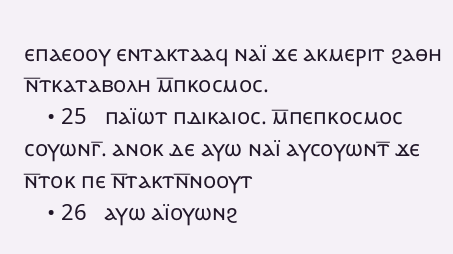ⲉⲡⲁⲉⲟⲟⲩ ⲉⲛⲧⲁⲕⲧⲁⲁϥ ⲛⲁⲓ̈ ϫⲉ ⲁⲕⲙⲉⲣⲓⲧ ϩⲁⲑⲏ ⲛ̅ⲧⲕⲁⲧⲁⲃⲟⲗⲏ ⲙ̅ⲡⲕⲟⲥⲙⲟⲥ.
    • 25   ⲡⲁⲓ̈ⲱⲧ ⲡⲇⲓⲕⲁⲓⲟⲥ. ⲙ̅ⲡⲉⲡⲕⲟⲥⲙⲟⲥ ⲥⲟⲩⲱⲛⲅ̅. ⲁⲛⲟⲕ ⲇⲉ ⲁⲩⲱ ⲛⲁⲓ̈ ⲁⲩⲥⲟⲩⲱⲛⲧ̅ ϫⲉ ⲛ̅ⲧⲟⲕ ⲡⲉ ⲛ̅ⲧⲁⲕⲧⲛ̅ⲛⲟⲟⲩⲧ
    • 26   ⲁⲩⲱ ⲁⲓ̈ⲟⲩⲱⲛϩ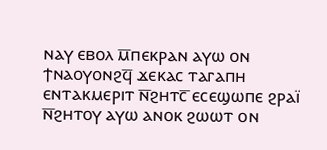ⲛⲁⲩ ⲉⲃⲟⲗ ⲙ̅ⲡⲉⲕⲣⲁⲛ ⲁⲩⲱ ⲟⲛ ϯⲛⲁⲟⲩⲟⲛϩϥ̅ ϫⲉⲕⲁⲥ ⲧⲁⲅⲁⲡⲏ ⲉⲛⲧⲁⲕⲙⲉⲣⲓⲧ ⲛ̅ϩⲏⲧⲥ̅ ⲉⲥⲉϣⲱⲡⲉ ϩⲣⲁⲓ̈ ⲛ̅ϩⲏⲧⲟⲩ ⲁⲩⲱ ⲁⲛⲟⲕ ϩⲱⲱⲧ ⲟⲛ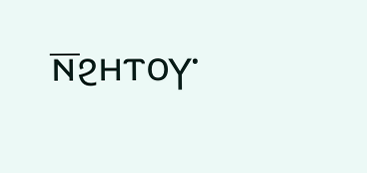ⲛ̅ϩⲏⲧⲟⲩ·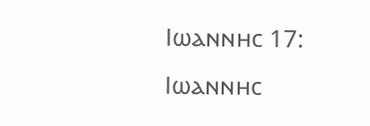Ⲓⲱⲁⲛⲛⲏⲥ 17:
Ⲓⲱⲁⲛⲛⲏⲥ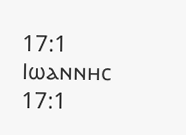17:1
Ⲓⲱⲁⲛⲛⲏⲥ 17:1